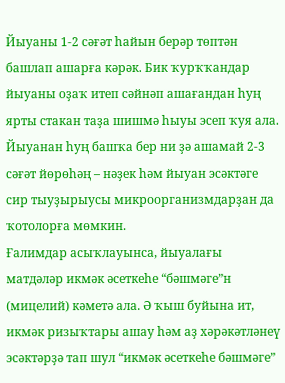Йыуаны 1-2 сәғәт һайын берәр төптән башлап ашарға кәрәк. Бик ҡурҡҡандар йыуаны оҙаҡ итеп сәйнәп ашағандан һуң ярты стакан таҙа шишмә һыуы эсеп ҡуя ала.
Йыуанан һуң башҡа бер ни ҙә ашамай 2-3 сәғәт йөрөһәң – нәҙек һәм йыуан эсәктәге сир тыуҙырыусы микроорганизмдарҙан да ҡотолорға мөмкин.
Ғалимдар асыҡлауынса, йыуалағы матдәләр икмәк әсеткеһе “бәшмәге”н (мицелий) кәметә ала. Ә ҡыш буйына ит, икмәк ризыҡтары ашау һәм аҙ хәрәкәтләнеү эсәктәрҙә тап шул “икмәк әсеткеһе бәшмәге”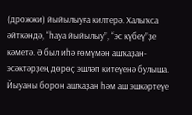(дрожжи) йыйылыуға килтерә. Халыҡса әйткәндә, “һауа йыйылыу”, “эс күбеү”ҙе кәметә. Ә был иһә ғөмүмән ашҡаҙан-эсәктәрҙең дөрөҫ эшләп китеүенә булыша.
Йыуаны борон ашҡаҙан һәм аш эшкәртеүе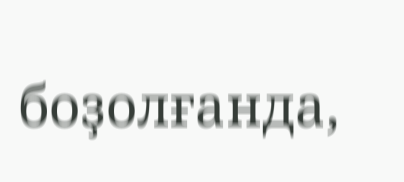боҙолғанда,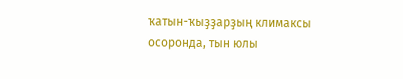ҡатын-ҡыҙҙарҙың климаксы осоронда, тын юлы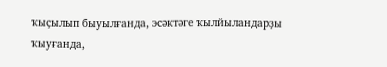ҡыҫылып быуылғанда, эсәктәге ҡылйыландарҙы ҡыуғанда,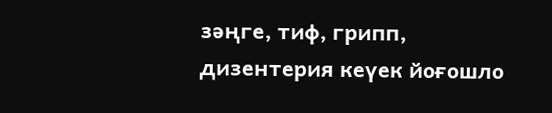зәңге, тиф, грипп, дизентерия кеүек йоғошло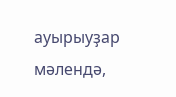ауырыуҙар мәлендә,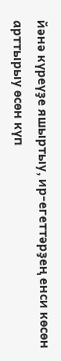йәнә күреүҙе яшыртыу, ир-егеттәрҙең енси көсөн арттырыу өсөн күп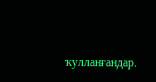ҡулланғандар.